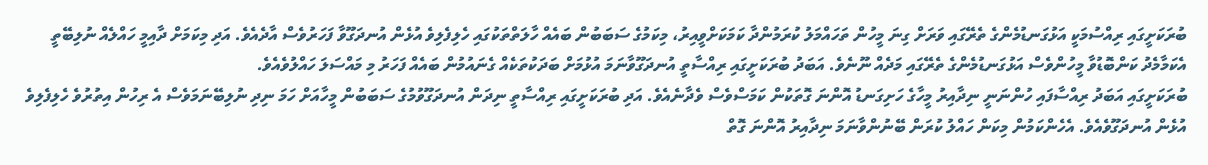ބުރަކަށީގައި ރިއްސުމަކީ އަޅުގަނޑުމެންގެ ތެރޭގައި ވަރަށް ގިނަ މީހުން ތަހައްމަލު ކުރަމުންދާ ކަމަކަށްވީއިރު، މިކަމުގެ ސަބަބުން ބައެއް ހާލަތްތަކުގައި ހެލިފެލިވެ އުޅެން އުނދަގޫވާ ފަހަރުވެސް އާދެއެވެ. އަދި މިކަމަށް ދާއިމީ ހައްލެއް ނުލިބޭތީ އެކަމާމެދު ކަންބޮޑުވާ މީހުންވެސް އަޅުގަނޑުމެންގެ ތެރޭގައި މަދެއް ނޫނެވެ. އަބަދު ބުރަކަށީގައި ރިއްސާތީ އުނދަގޫވާނަމަ އުޅުމަށް ބަދަކުތަކެއް ގެނައުމުން ބައެއް ފަހަރު މި މައްސަލަ ހައްލުވެއެވެ.
ބުރަކަށީގައި އަބަދު ރިއްސާފައި ހުންނަނީ ނިދާއިރު މީހާގެ ހަށިގަނޑު އޮންނަ ގޮތަކުން ކަމަސްވެސް ވެދާނެއެވެ. އަދި ބުރަކަށީގައި ރިއްސާތީ ނިދަން އުނދަގޫވުމުގެ ސަބަބުން މީހާއަށް ހަމަ ނިދި ނުލިބޭނަމަވެސް އެ ރިހުން އިތުރުވެ ހެލިފެލިވެ އުޅެން އުނދަގޫވެއެވެ. އެހެންކަމުން މިކަން ހައްލު ކުރަން ބޭނުންވާނަމަ ނިދާއިރު އޮންނަ ގޮތް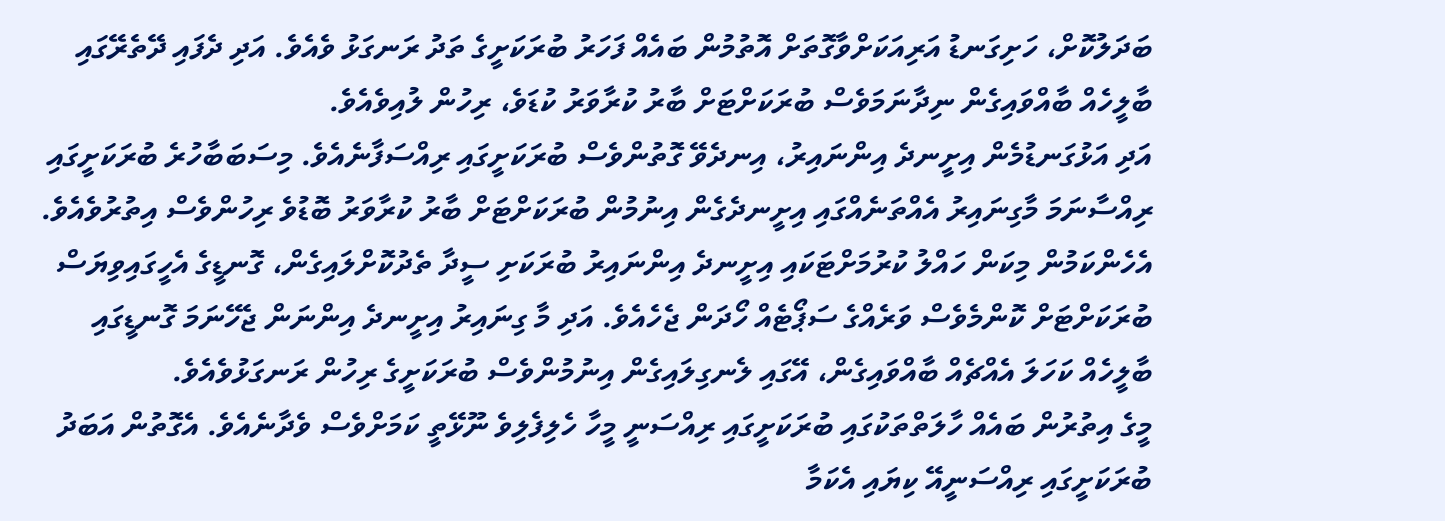ބަދަލުކޮށް، ހަށިގަނޑު އަރިއަކަށްވާގޮތަށް އޮތުމުން ބައެއް ފަހަރު ބުރަކަށީގެ ތަދު ރަނގަޅު ވެއެވެ. އަދި ދެފައި ދޭތެރޭގައި ބާލީހެއް ބާއްވައިގެން ނިދާނަމަވެސް ބުރަކަށްޓަށް ބާރު ކުރާވަރު ކުޑަވެ، ރިހުން ލުއިވެއެވެ.
އަދި އަޅުގަނޑުމެން އިށީނދެ އިންނައިރު، އިނދެވޭ ގޮތުންވެސް ބުރަކަށީގައި ރިއްސަފާނެއެވެ. މިސަބަބާހުރެ ބުރަކަށީގައި ރިއްސާނަމަ މާގިނައިރު އެއްތަނެއްގައި އިށީނދެގެން އިނުމުން ބުރަކަށްޓަށް ބާރު ކުރާވަރު ބޮޑުވެ ރިހުންވެސް އިތުރުވެއެވެ. އެހެންކަމުން މިކަން ހައްލު ކުރުމަށްޓަކައި އިށީނދެ އިންނައިރު ބުރަކަށި ސީދާ ތެދުކޮށްލައިގެން، ގޮނޑީގެ އެހީގައިވިޔަސް ބުރަކަށްޓަށް ކޮންމެވެސް ވަރެއްގެ ސަޕޯޓެއް ހޯދަން ޖެހެއެވެ. އަދި މާ ގިނައިރު އިށީނދެ އިންނަން ޖެހޭނަމަ ގޮނޑީގައި ބާލީހެއް ކަހަލަ އެއްޗެއް ބާއްވައިގެން، އޭގައި ލެނގިލައިގެން އިނުމުންވެސް ބުރަކަށީގެ ރިހުން ރަނގަޅުވެއެވެ.
މީގެ އިތުރުން ބައެއް ހާލަތްތަކުގައި ބުރަކަށީގައި ރިއްސަނީ މީހާ ހެލިފެލިވެ ނޫޅޭތީ ކަމަށްވެސް ވެދާނެއެވެ. އެގޮތުން އަބަދު ބުރަކަށީގައި ރިއްސަނީއޭ ކިޔައި އެކަމާ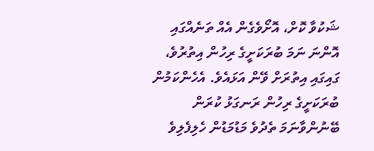ޝަކުވާ ކޮށް، އޮށޯވެގެން އެއް ތަނެއްގައި އޮންނަ ނަމަ ބުރަކަށީގެ ރިހުން އިތުރުވެ، ގައިގައި އިތުރަށް ވޭން އަޅައެވެ. އެހެންކަމުން ބުރަކަށީގެ ރިހުން ރަނގަޅު ކުރަން ބޭނުންވާނަމަ ތެދުވެ މަޑުމަޑުން ހެލިފެލިވެ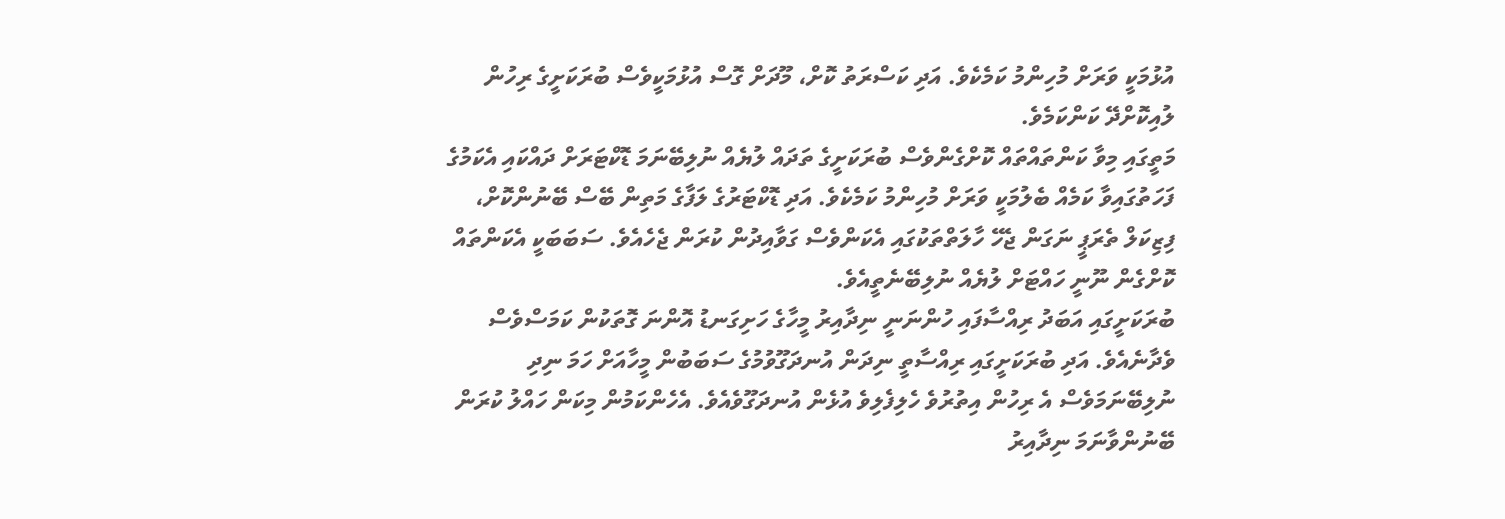އުޅުމަކީ ވަރަށް މުހިންމު ކަމެކެވެ. އަދި ކަސްރަތު ކޮށް، މޫދަށް ގޮސް އުޅުމަކީވެސް ބުރަކަށީގެ ރިހުން ލުއިކޮށްދޭ ކަންކަމެވެ.
މަތީގައި މިވާ ކަންތައްތައް ކޮށްގެންވެސް ބުރަކަށީގެ ތަދައް ލުޔެއް ނުލިބޭނަމަ ޑޮކްޓަރަށް ދައްކައި އެކަމުގެ ފަހަތުގައިވާ ކަމެއް ބެލުމަކީ ވަރަށް މުހިންމު ކަމެކެވެ. އަދި ޑޮކްޓަރުގެ ލަފާގެ މަތިން ބޭސް ބޭނުންކޮށް، ފިޒިކަލް ތެރަޕީ ނަގަން ޖެހޭ ހާލަތްތަކުގައި އެކަންވެސް ގަވާއިދުން ކުރަން ޖެހެއެވެ. ސަބަބަކީ އެކަންތައް ކޮށްގެން ނޫނީ ހައްޓަށް ލުޔެއް ނުލިބޭނެތީއެވެ.
ބުރަކަށީގައި އަބަދު ރިއްސާފައި ހުންނަނީ ނިދާއިރު މީހާގެ ހަށިގަނޑު އޮންނަ ގޮތަކުން ކަމަސްވެސް ވެދާނެއެވެ. އަދި ބުރަކަށީގައި ރިއްސާތީ ނިދަން އުނދަގޫވުމުގެ ސަބަބުން މީހާއަށް ހަމަ ނިދި ނުލިބޭނަމަވެސް އެ ރިހުން އިތުރުވެ ހެލިފެލިވެ އުޅެން އުނދަގޫވެއެވެ. އެހެންކަމުން މިކަން ހައްލު ކުރަން ބޭނުންވާނަމަ ނިދާއިރު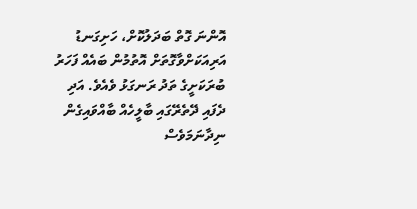އޮންނަ ގޮތް ބަދަލުކޮށް، ހަށިގަނޑު އަރިއަކަށްވާގޮތަށް އޮތުމުން ބައެއް ފަހަރު ބުރަކަށީގެ ތަދު ރަނގަޅު ވެއެވެ. އަދި ދެފައި ދޭތެރޭގައި ބާލީހެއް ބާއްވައިގެން ނިދާނަމަވެސް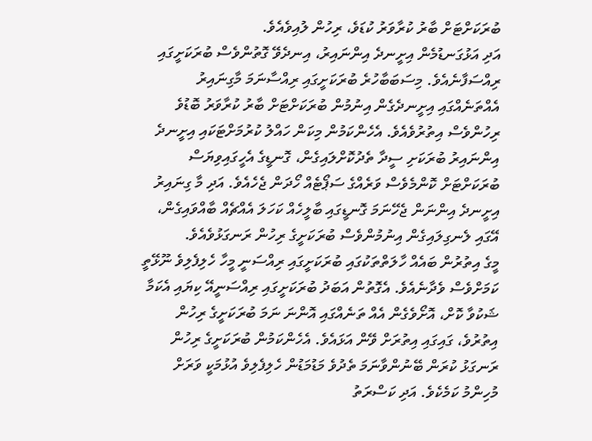ބުރަކަށްޓަށް ބާރު ކުރާވަރު ކުޑަވެ، ރިހުން ލުއިވެއެވެ.
އަދި އަޅުގަނޑުމެން އިށީނދެ އިންނައިރު، އިނދެވޭ ގޮތުންވެސް ބުރަކަށީގައި ރިއްސަފާނެއެވެ. މިސަބަބާހުރެ ބުރަކަށީގައި ރިއްސާނަމަ މާގިނައިރު އެއްތަނެއްގައި އިށީނދެގެން އިނުމުން ބުރަކަށްޓަށް ބާރު ކުރާވަރު ބޮޑުވެ ރިހުންވެސް އިތުރުވެއެވެ. އެހެންކަމުން މިކަން ހައްލު ކުރުމަށްޓަކައި އިށީނދެ އިންނައިރު ބުރަކަށި ސީދާ ތެދުކޮށްލައިގެން، ގޮނޑީގެ އެހީގައިވިޔަސް ބުރަކަށްޓަށް ކޮންމެވެސް ވަރެއްގެ ސަޕޯޓެއް ހޯދަން ޖެހެއެވެ. އަދި މާ ގިނައިރު އިށީނދެ އިންނަން ޖެހޭނަމަ ގޮނޑީގައި ބާލީހެއް ކަހަލަ އެއްޗެއް ބާއްވައިގެން، އޭގައި ލެނގިލައިގެން އިނުމުންވެސް ބުރަކަށީގެ ރިހުން ރަނގަޅުވެއެވެ.
މީގެ އިތުރުން ބައެއް ހާލަތްތަކުގައި ބުރަކަށީގައި ރިއްސަނީ މީހާ ހެލިފެލިވެ ނޫޅޭތީ ކަމަށްވެސް ވެދާނެއެވެ. އެގޮތުން އަބަދު ބުރަކަށީގައި ރިއްސަނީއޭ ކިޔައި އެކަމާ ޝަކުވާ ކޮށް، އޮށޯވެގެން އެއް ތަނެއްގައި އޮންނަ ނަމަ ބުރަކަށީގެ ރިހުން އިތުރުވެ، ގައިގައި އިތުރަށް ވޭން އަޅައެވެ. އެހެންކަމުން ބުރަކަށީގެ ރިހުން ރަނގަޅު ކުރަން ބޭނުންވާނަމަ ތެދުވެ މަޑުމަޑުން ހެލިފެލިވެ އުޅުމަކީ ވަރަށް މުހިންމު ކަމެކެވެ. އަދި ކަސްރަތު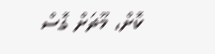ކޮށް، މޫދަށް ގޮސް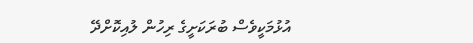އުޅުމަކީވެސް ބުރަކަށީގެ ރިހުން ލުއިކޮށްދޭ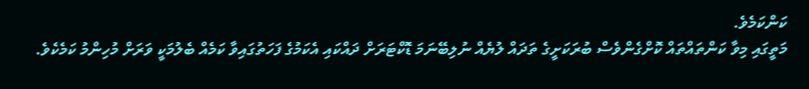ކަންކަމެވެ.
މަތީގައި މިވާ ކަންތައްތައް ކޮށްގެންވެސް ބުރަކަށީގެ ތަދައް ލުޔެއް ނުލިބޭނަމަ ޑޮކްޓަރަށް ދައްކައި އެކަމުގެ ފަހަތުގައިވާ ކަމެއް ބެލުމަކީ ވަރަށް މުހިންމު ކަމެކެވެ.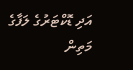އަދި ޑޮކްޓަރުގެ ލަފާގެ މަތިން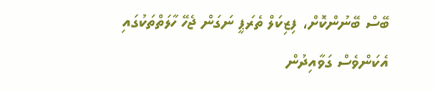ބޭސް ބޭނުންކޮށް، ފިޒިކަލް ތެރަޕީ ނަގަން ޖެހޭ ހާލަތްތަކުގައި އެކަންވެސް ގަވާއިދުން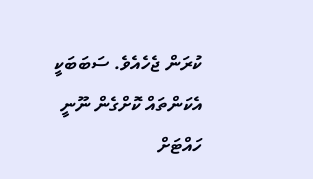ކުރަން ޖެހެއެވެ. ސަބަބަކީ އެކަންތައް ކޮށްގެން ނޫނީ ހައްޓަށް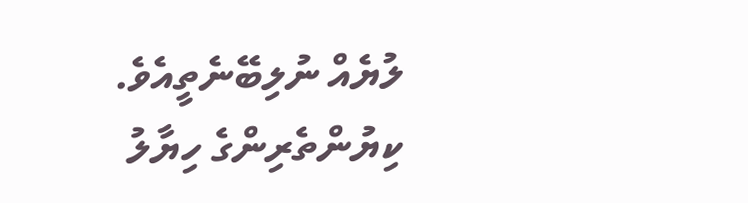ލުޔެއް ނުލިބޭނެތީއެވެ.
ކިޔުންތެރިންގެ ހިޔާލު